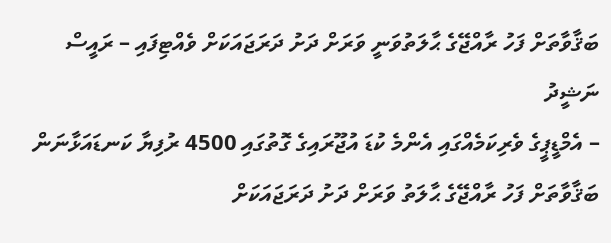ބަޤާވާތަށް ފަހު ރާއްޖޭގެ ޙާލަތުވަނީ ވަރަށް ދަށު ދަރަޖައަކަށް ވެއްޓިފައި – ރައީސް ނަޝީދު
– އެމްޑީޕީގެ ވެރިކަމެއްގައި އެންމެ ކުޑަ އުޖޫރައިގެ ގޮތުގައި 4500 ރުފިޔާ ކަނޑައަޅާނަން
ބަޤާވާތަށް ފަހު ރާއްޖޭގެ ޙާލަތު ވަރަށް ދަށު ދަރަޖައަކަށް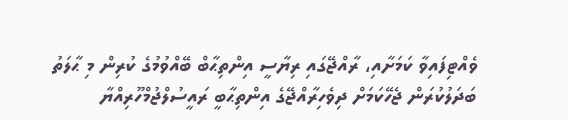ވެއްޓިފައިވާ ކަމަށާއި، ރާއްޖޭގައި ރިޔާސީ އިންތިޙާބް ބޭއްވުމުގެ ކުރިން މި ޙާލަތު ބަދަލުކުރަން ޖެހޭކަމަށް ދިވެހިރާއްޖޭގެ އިންތިޙާބީ ރައީސުލްޖުމްހޫރިއްޔާ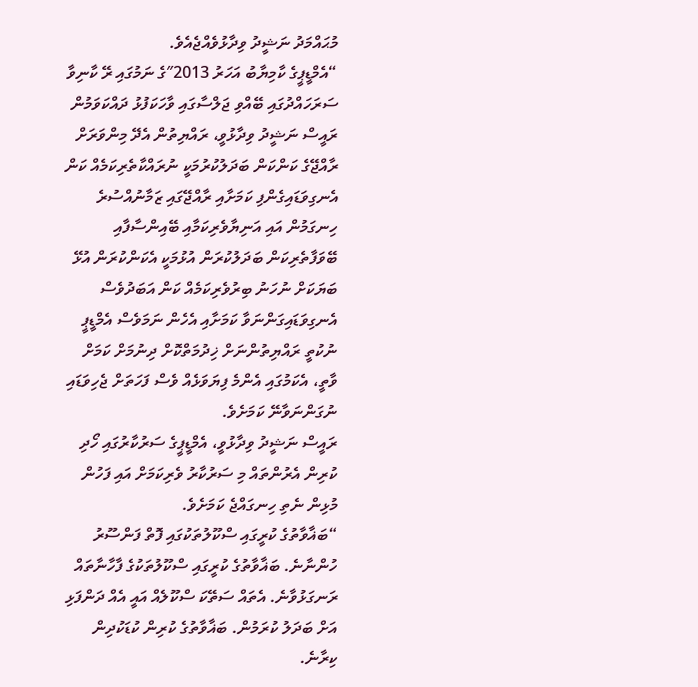މުޙައްމަދު ނަޝީދު ވިދާޅުވެއްޖެއެވެ.
“އެމްޑީޕީގެ ކާމިޔާބު އަހަރު 2013″ގެ ނަމުގައި ރޭ ކާނިވާ ސަރަހައްދުގައި ބޭއްވި ޖަލްސާގައި ވާހަކަފުޅު ދައްކަވަމުން ރައީސް ނަޝީދު ވިދާޅުވީ، ރައްޔިތުން އެދޭ މިންވަރަށް ރާއްޖޭގެ ކަންކަން ބަދަލުކުރުމަކީ ނުރައްކާތެރިކަމެއް ކަން އެނގިވަޑައިގެންފި ކަމަށާއި ރާއްޖޭގައި ޒަމާނުއްސުރެ ހިނގަމުން އައި އަނިޔާވެރިކަމާއި ބޭއިންސާފާއި ބޭވަފާތެރިކަން ބަދަލުކުރަން އުޅުމަކީ އެކަންކުރަން އުޅޭ ބަޔަކަށް ނުހަނު ބިރުވެރިކަމެއް ކަން އަބަދުވެސް އެނގިވަޑައިގަންނަވާ ކަމަށާއި އެހެން ނަމަވެސް އެމްޑީޕީ ނުކުތީ ރައްޔިތުންނަށް ޚިދުމަތްކޮށް ދިނުމަށް ކަމަށް ވާތީ، އެކަމުގައި އެންމެ ފިޔަވަޅެއް ވެސް ފަހަތަށް ޖެހިވަޑައި ނުގަންނަވާނޭ ކަމަށެވެ.
ރައީސް ނަޝީދު ވިދާޅުވީ، އެމްޑީޕީގެ ސަރުކާރުގައި ހޯދި ކުރިން އެރުންތައް މި ސަރުކާރު ވެރިކަމަށް އައި ފަހުން މުޅިން ނެތި ހިނގައްޖެ ކަމަށެވެ.
“ބަޣާވާތުގެ ކުރީގައި ސްކޫލުތަކުގައި ފޮތް ފަންސޫރު ހުންނާނެ. ބަޣާވާތުގެ ކުރީގައި ސްކޫލުތަކުގެ ފާހާނާތައް ރަނގަޅުވާނެ. އެތައް ސަތޭކަ ސްކޫލެއް އައީ އެއް ދަންފަޅި އަށް ބަދަލު ކުރަމުން. ބަޣާވާތުގެ ކުރިން ކުޑަކުދިން ކިރާނެ.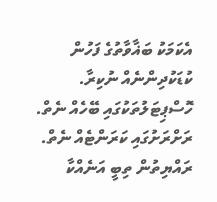އެކަމަކު ބަޣާވާތުގެ ފަހުން ކުޑަކުދިންނެއް ނުކިރާ. ހޮސްޕިޓަލުތަކުގައި ބޭހެއް ނެތް. ރަށްރަށުގައި ކަރަންޓެއް ނެތް. ރައްޔިތުން ތިބީ އަނެއްކާ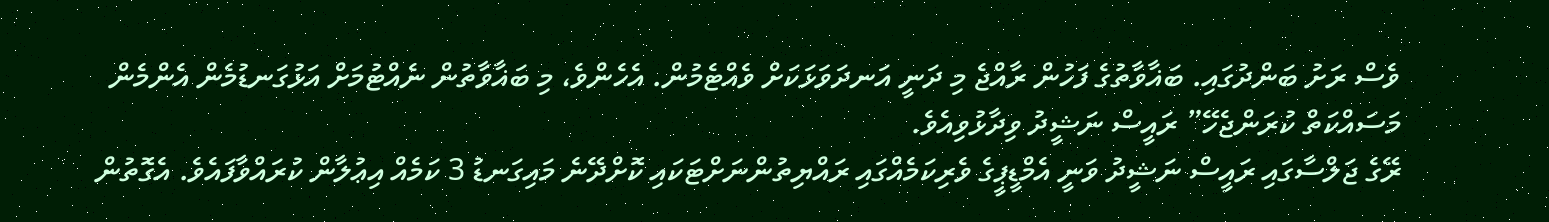ވެސް ރަށު ބަންދުގައި. ބަޣާވާތުގެ ފަހުން ރާއްޖެ މި ދަނީ އަނދަވަޅަކަށް ވެއްޓެމުން. އެހެންވެ، މި ބަޣާވާތުން ނެއްޓުމަށް އަޅުގަނޑުމެން އެންމެން މަސައްކަތް ކުރަންޖެހޭ” ރައީސް ނަޝީދު ވިދާޅުވިއެވެ.
ރޭގެ ޖަލްސާގައި ރައީސް ނަޝީދު ވަނީ އެމްޑީޕީގެ ވެރިކަމެއްގައި ރައްޔިތުންނަށްޓަކައި ކޮށްދޭނެ މައިގަނޑު 3 ކަމެއް އިޢުލާން ކުރައްވާފައެވެ. އެގޮތުން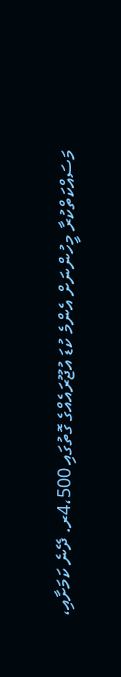މަސައްކަތްކުރާ މީހުންނަށް އެންމެ ކުޑަ އުޖޫރައެއްގެ ގޮތުގައި 4،500ރ. ދޭނެ ކަމަށާއި،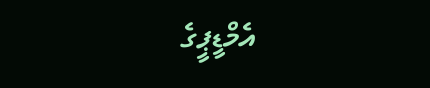އެމްޑީޕީގެ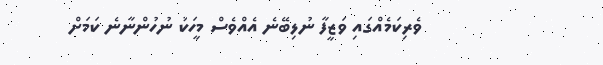ވެރިކަމެއްގައި ވަޒީފާ ނުލިބޭނެ އެއްވެސް މީހަކު ނުހުންނާނެ ކަމަށް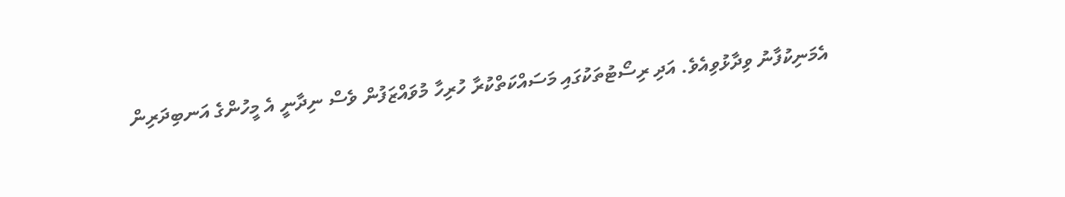އެމަނިކުފާނު ވިދާޅުވިއެވެ. އަދި ރިސޯޓުތަކުގައި މަސައްކަތްކުރާ ހުރިހާ މުވައްޒަފުން ވެސް ނިދާނީ އެ މީހުންގެ އަނބިދަރިން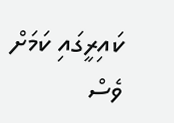ކައިރީގައި ކަމަށް ވެސް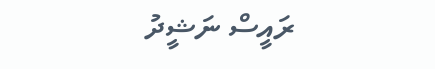ރައީސް ނަޝީދު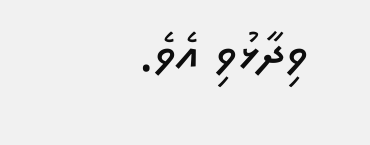ވިދާޅުވި އެވެ.